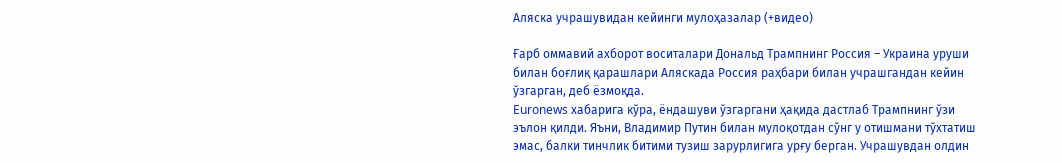Аляска учрашувидан кейинги мулоҳазалар (+видео)

Ғарб оммавий ахборот воситалари Дональд Трампнинг Россия – Украина уруши билан боғлиқ қарашлари Аляскада Россия раҳбари билан учрашгандан кейин ўзгарган, деб ёзмоқда.
Euronews хабарига кўра, ёндашуви ўзгаргани ҳақида дастлаб Трампнинг ўзи эълон қилди. Яъни, Владимир Путин билан мулоқотдан сўнг у отишмани тўхтатиш эмас, балки тинчлик битими тузиш зарурлигига урғу берган. Учрашувдан олдин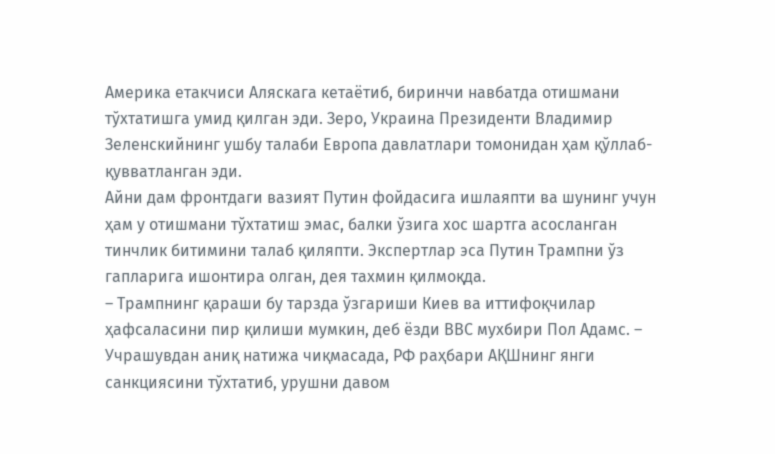Америка етакчиси Аляскага кетаётиб, биринчи навбатда отишмани тўхтатишга умид қилган эди. Зеро, Украина Президенти Владимир Зеленскийнинг ушбу талаби Европа давлатлари томонидан ҳам қўллаб-қувватланган эди.
Айни дам фронтдаги вазият Путин фойдасига ишлаяпти ва шунинг учун ҳам у отишмани тўхтатиш эмас, балки ўзига хос шартга асосланган тинчлик битимини талаб қиляпти. Экспертлар эса Путин Трампни ўз гапларига ишонтира олган, дея тахмин қилмоқда.
– Трампнинг қараши бу тарзда ўзгариши Киев ва иттифоқчилар ҳафсаласини пир қилиши мумкин, деб ёзди ВВС мухбири Пол Адамс. – Учрашувдан аниқ натижа чиқмасада, РФ раҳбари АҚШнинг янги санкциясини тўхтатиб, урушни давом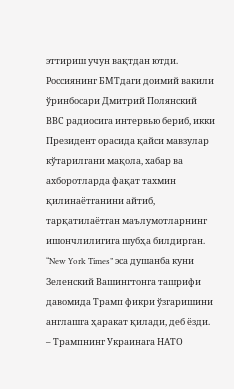эттириш учун вақтдан ютди.
Россиянинг БМТдаги доимий вакили ўринбосари Дмитрий Полянский ВВС радиосига интервью бериб, икки Президент орасида қайси мавзулар кўтарилгани мақола, хабар ва ахборотларда фақат тахмин қилинаётганини айтиб, тарқатилаётган маълумотларнинг ишончлилигига шубҳа билдирган.
“New York Times” эса душанба куни Зеленский Вашингтонга ташрифи давомида Трамп фикри ўзгаришини англашга ҳаракат қилади, деб ёзди.
– Трампнинг Украинага НАТО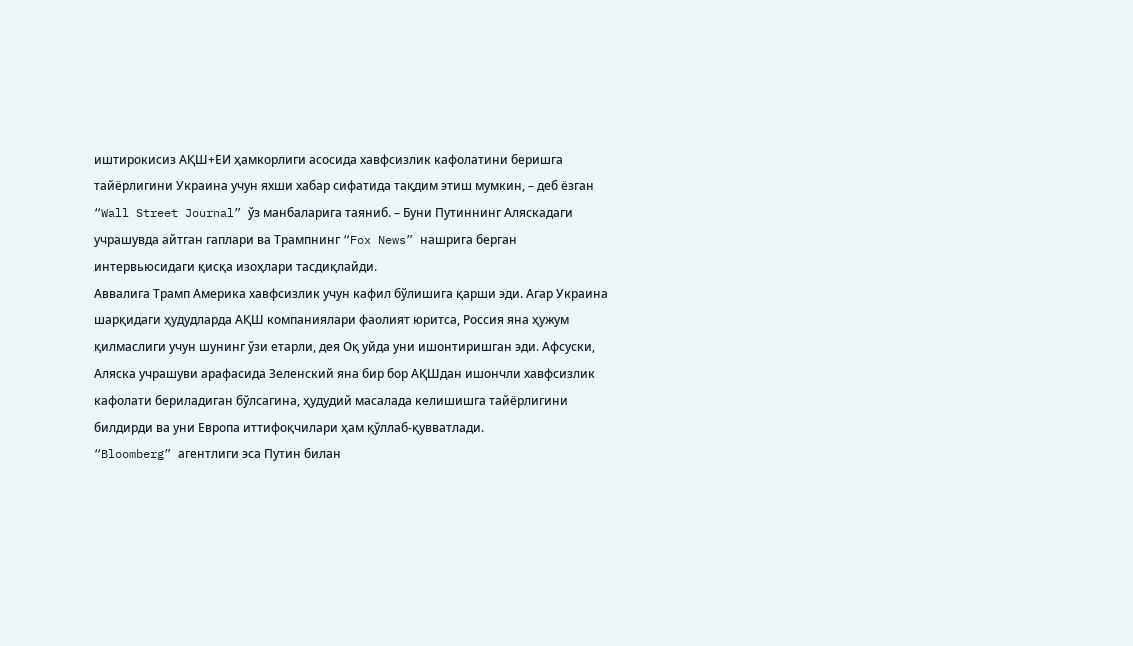иштирокисиз АҚШ+ЕИ ҳамкорлиги асосида хавфсизлик кафолатини беришга тайёрлигини Украина учун яхши хабар сифатида тақдим этиш мумкин, – деб ёзган “Wall Street Journal” ўз манбаларига таяниб. – Буни Путиннинг Аляскадаги учрашувда айтган гаплари ва Трампнинг “Fox News” нашрига берган интервьюсидаги қисқа изоҳлари тасдиқлайди.
Аввалига Трамп Америка хавфсизлик учун кафил бўлишига қарши эди. Агар Украина шарқидаги ҳудудларда АҚШ компаниялари фаолият юритса, Россия яна ҳужум қилмаслиги учун шунинг ўзи етарли, дея Оқ уйда уни ишонтиришган эди. Афсуски, Аляска учрашуви арафасида Зеленский яна бир бор АҚШдан ишончли хавфсизлик кафолати бериладиган бўлсагина, ҳудудий масалада келишишга тайёрлигини билдирди ва уни Европа иттифоқчилари ҳам қўллаб-қувватлади.
“Bloomberg” агентлиги эса Путин билан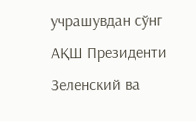учрашувдан сўнг АҚШ Президенти Зеленский ва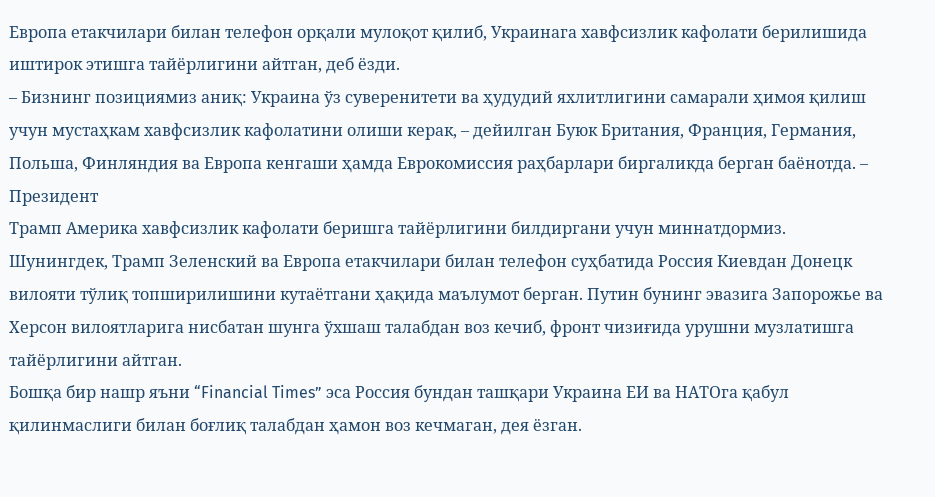Европа етакчилари билан телефон орқали мулоқот қилиб, Украинага хавфсизлик кафолати берилишида иштирок этишга тайёрлигини айтган, деб ёзди.
– Бизнинг позициямиз аниқ: Украина ўз суверенитети ва ҳудудий яхлитлигини самарали ҳимоя қилиш учун мустаҳкам хавфсизлик кафолатини олиши керак, – дейилган Буюк Британия, Франция, Германия, Польша, Финляндия ва Европа кенгаши ҳамда Еврокомиссия раҳбарлари биргаликда берган баёнотда. – Президент
Трамп Америка хавфсизлик кафолати беришга тайёрлигини билдиргани учун миннатдормиз.
Шунингдек, Трамп Зеленский ва Европа етакчилари билан телефон суҳбатида Россия Киевдан Донецк вилояти тўлиқ топширилишини кутаётгани ҳақида маълумот берган. Путин бунинг эвазига Запорожье ва Херсон вилоятларига нисбатан шунга ўхшаш талабдан воз кечиб, фронт чизиғида урушни музлатишга тайёрлигини айтган.
Бошқа бир нашр яъни “Financial Times” эса Россия бундан ташқари Украина ЕИ ва НАТОга қабул қилинмаслиги билан боғлиқ талабдан ҳамон воз кечмаган, дея ёзган.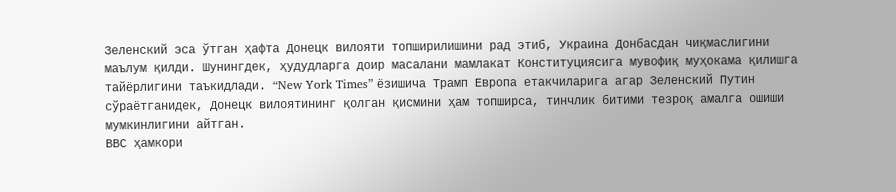Зеленский эса ўтган ҳафта Донецк вилояти топширилишини рад этиб, Украина Донбасдан чиқмаслигини маълум қилди. Шунингдек, ҳудудларга доир масалани мамлакат Конституциясига мувофиқ муҳокама қилишга тайёрлигини таъкидлади. “New York Times” ёзишича Трамп Европа етакчиларига агар Зеленский Путин сўраётганидек, Донецк вилоятининг қолган қисмини ҳам топширса, тинчлик битими тезроқ амалга ошиши мумкинлигини айтган.
ВВС ҳамкори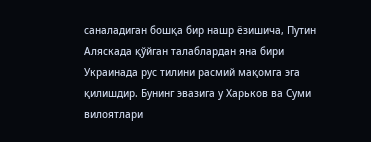саналадиган бошқа бир нашр ёзишича, Путин Аляскада қўйган талаблардан яна бири Украинада рус тилини расмий мақомга эга қилишдир. Бунинг эвазига у Харьков ва Суми вилоятлари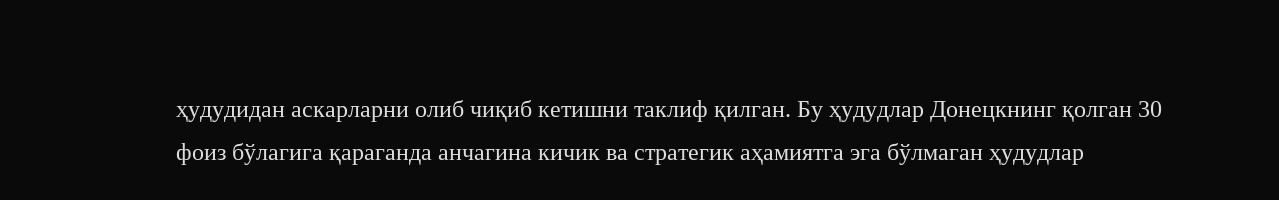ҳудудидан аскарларни олиб чиқиб кетишни таклиф қилган. Бу ҳудудлар Донецкнинг қолган 30 фоиз бўлагига қараганда анчагина кичик ва стратегик аҳамиятга эга бўлмаган ҳудудлар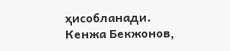ҳисобланади.
Кенжа Бекжонов,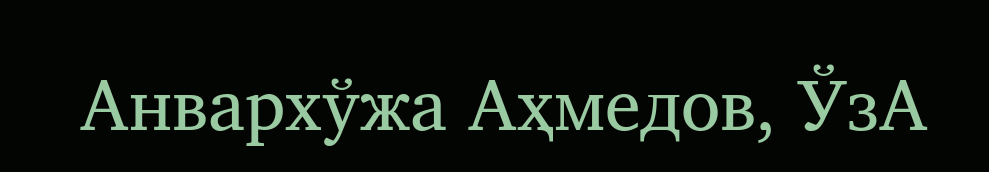Анвархўжа Аҳмедов, ЎзА